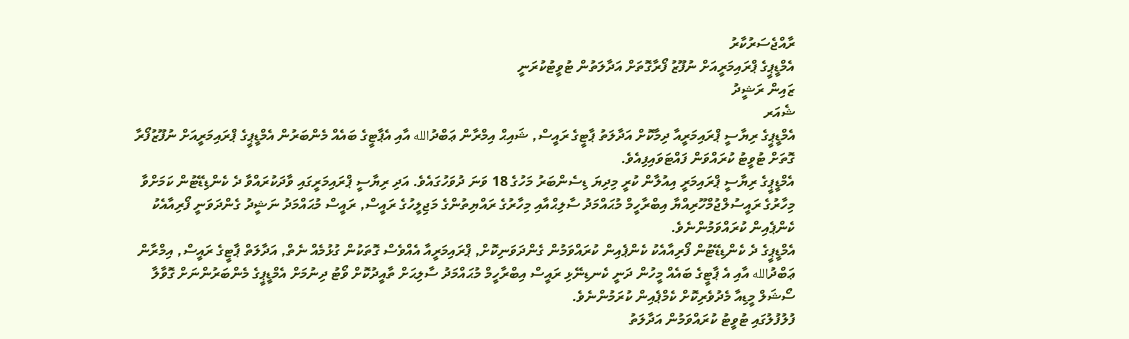ރާއްޖެސަރުކާރު
އެމްޑީޕީގެ ޕްރައިމަރީއަށް ނުފޫޒު ފޯރާގޮތަށް އަދާލަތުން ޓުވީޓުކުރަނީ
ޒައިން ރަޝީދު
ޝެއަރ
އެމްޑީޕީގެ ރިޔާސީ ޕްރައިމަރީއާ ދިމާކޮށް އަދާލަތު ޕާޓީގެ ރައީސް, ޝައިޙް އިމްރާން ޢަބްދުالله އާއި އެޕާޓީގެ ބައެއް މެންބަރުން އެމްޑީޕީގެ ޕްރައިމަރީއަށް ނުފޫޒުފޯރާ ގޮތަށް ޓުވީޓު ކުރައްވަން ފައްޓަވައިފިއެވެ.
އެމްޑީޕީގެ ރިޔާސީ ޕްރައިމަރީ އިއުލާން ކުރީ މިދިޔަ ޑިސެންބަރު މަހުގެ 18 ވަނަ ދުވަހުގައެވެ. އަދި ރިޔާސީ ޕްރައިމަރީގައި ވާދަކުރައްވާ ދެ ކެންޑިޑޭޓުން ކަމަށްވާ މިހާރުގެ ރައީސުލްޖުމްހޫރިއްޔާ އިބްރާހީމް މުޙައްމަދު ސާލިޙްއާއި މިހާރުގެ ރައްޔިތުންގެ މަޖިލީހުގެ ރައީސް, ރައީސް މުޙައްމަދު ނަޝީދު ގެންދަވަނީ ފޯރިއާއެކު ކެންޕެއިން ކުރައްވަމުންނެވެ.
އެމްޑީޕީގެ ދެ ކެންޑިޑޭޓުން ފޯރިއާއެކު ކެންޕެއިން ކުރައްވަމުން ގެންދަވަނިކޮށް, ޕްރައިމަރީއާ އެއްވެސް ގޮތަކުން ގުޅުމެއް ނެތް, އަދާލަތް ޕާޓީގެ ރައީސް, އިމްރާން ޢަބްދުالله އާއި އެ ޕާޓީގެ ބައެއް މީހުން ދަނީ ކެނޑިނޭޅި ރައީސް އިބްރާހީމް މުޙައްމަދު ސާލިޙަށް ތާއީދުކޮށް ވޯޓު ދިނުމަށް އެމްޑީޕީގެ މެންބަރުންނަށް ގޮވާލާ ސޯޝަލް މީޑިއާ މެދުވެރިކޮށް ކެމްޕެއިން ކުރަމުންނެވެ.
ފުލުފުލުގައި ޓުވީޓު ކުރައްވަމުން އަދާލަތު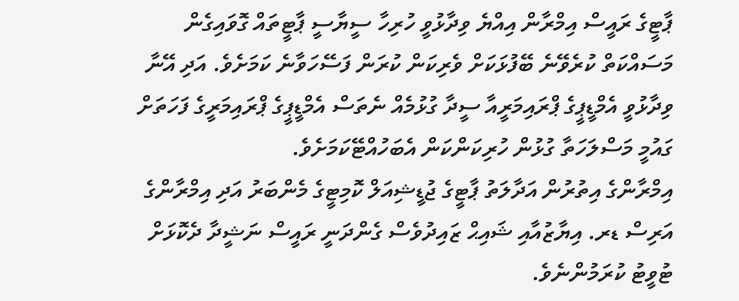ޕާޓީގެ ރައީސް އިމްރާން އިއްޔެ ވިދާޅުވީ ހުރިހާ ސީޔާސީ ޕާޓީތައް ގޮވައިގެން މަސައްކަތް ކުރެވޭނެ ބޭފުޅަކަށް ވެރިކަން ކުރަން ފަސޭހަވާނެ ކަމަށެވެ. އަދި އޭނާ ވިދާޅުވީ އެމްޑީޕީގެ ޕްރައިމަރީއާ ސީދާ ގުޅުމެއް ނެތަސް އެމްޑީޕީގެ ޕްރައިމަރީގެ ފަހަތަށް ގައުމީ މަސްލަހަތާ ގުޅުން ހުރިކަންކަން އެބަހުއްޓޭކަމަށެވެ.
އިމްރާންގެ އިތުރުން އަދާލަތު ޕާޓީގެ ޖުޑީޝިއަލް ކޮމިޓީގެ މެންބަރު އަދި އިމްރާންގެ އަރިސް ޑރ. އިޔާޒުއާއި ޝައިޙް ޒައިދުވެސް ގެންދަނީ ރައީސް ނަޝީދާ ދެކޮޅަށް ޓުވީޓު ކުރަމުންނެވެ.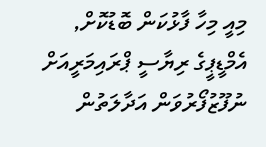މިއީ މިހާ ފާޅުކަން ބޮޑުކޮށް, އެމްޑީޕީގެ ރިޔާސީ ޕްރައިމަރީއަށް ނުފޫޒުފޯރުވަން އަދާލަތުން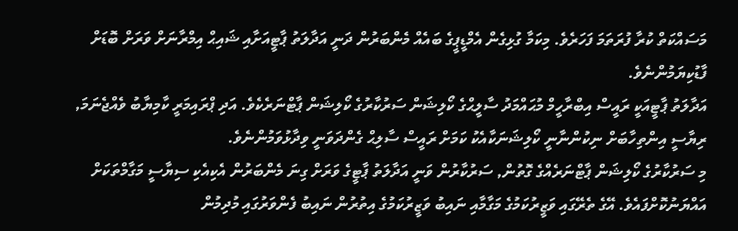މަސައްކަތް ކުރާ ފުރަތަމަ ފަހަރެވެ. މިކަމާ ގުޅިގެން އެމްޑީޕީގެ ބައެއް މެންބަރުން ދަނީ އަދާލަތު ޕާޓީއަށާއި ޝައިޙް އިމްރާނަށް ވަރަށް ބޮޑަށް ފާޑުކިޔަމުންނެވެ.
އަދާލަތު ޕާޓީއަކީ ރައީސް އިބްރާހީމް މުޙައްމަދު ސާލީޙްގެ ކޯލިޝަން ސަރުކާރުގެ ކޯލިޝަން ޕާޓްނަރެކެވެ. އަދި ޕްރައިމަރީ ކާމިޔާބު ވެއްޖެނަމަ, ރިޔާސީ އިންތިހާބަށް ނިކުންނާނީ ކޯލިޝަނަކާއެކު ކަމަށް ރައީސް ސާލިޙް ގެންދަވަނީ ވިދާޅުވަމުންނެވެ.
މި ސަރުކާރުގެ ކޯލިޝަން ޕާޓްނަރެއްގެ ގޮތުން, ސަރުކާރުން ވަނީ އަދާލަތު ޕާޓީގެ ވަރަށް ގިނަ މެންބަރުން އެކިއެކި ސިޔާސީ މަގާމްތަކަށް އައްޔަނުކޮށްފައެވެ. އޭގެ ތެރޭގައި ވަޒީރުކަމުގެ މަގާމާއި ނައިބު ވަޒީރުކަމުގެ އިތުރުން ނައިބު ފެންވަރުގައި މުދިމުން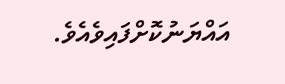އައްޔަނުކޮށްފައިވެއެވެ.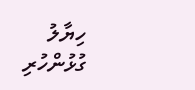ހިޔާލު
ގުޅުންހުރި